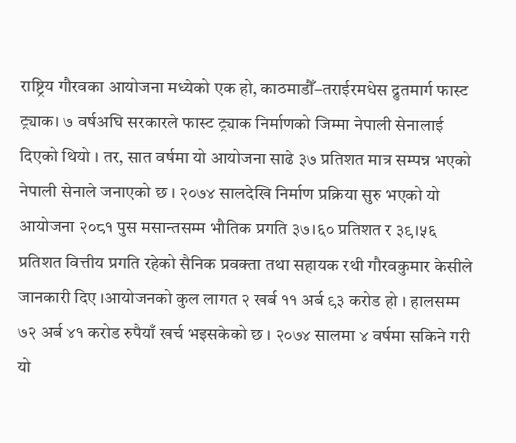राष्ट्रिय गौरवका आयोजना मध्येको एक हो, काठमाडौँ–तराईरमधेस द्रुतमार्ग फास्ट ट्र्याक। ७ वर्षअघि सरकारले फास्ट ट्र्याक निर्माणको जिम्मा नेपाली सेनालाई दिएको थियो । तर, सात वर्षमा यो आयोजना साढे ३७ प्रतिशत मात्र सम्पन्न भएको नेपाली सेनाले जनाएको छ । २०७४ सालदेखि निर्माण प्रक्रिया सुरु भएको यो आयोजना २०८१ पुस मसान्तसम्म भौतिक प्रगति ३७।६० प्रतिशत र ३९।५६ प्रतिशत वित्तीय प्रगति रहेको सैनिक प्रवक्ता तथा सहायक रथी गौरवकुमार केसीले जानकारी दिए ।आयोजनको कुल लागत २ खर्ब ११ अर्ब ९३ करोड हो । हालसम्म ७२ अर्ब ४१ करोड रुपैयाँ खर्च भइसकेको छ । २०७४ सालमा ४ वर्षमा सकिने गरी यो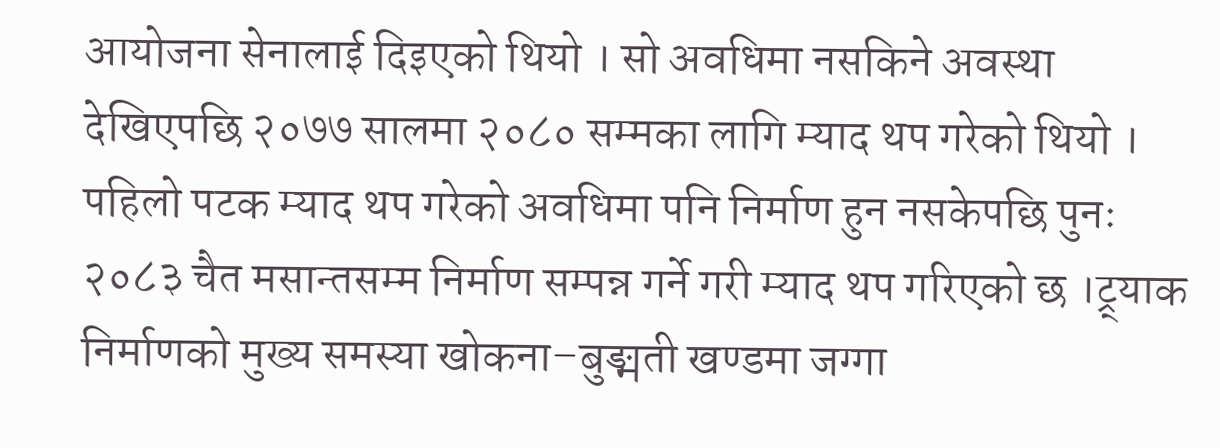आयोजना सेनालाई दिइएको थियो । सो अवधिमा नसकिने अवस्था देखिएपछि २०७७ सालमा २०८० सम्मका लागि म्याद थप गरेको थियो ।
पहिलो पटक म्याद थप गरेको अवधिमा पनि निर्माण हुन नसकेपछि पुनः २०८३ चैत मसान्तसम्म निर्माण सम्पन्न गर्ने गरी म्याद थप गरिएको छ ।ट्र्याक निर्माणको मुख्य समस्या खोकना–बुङ्मती खण्डमा जग्गा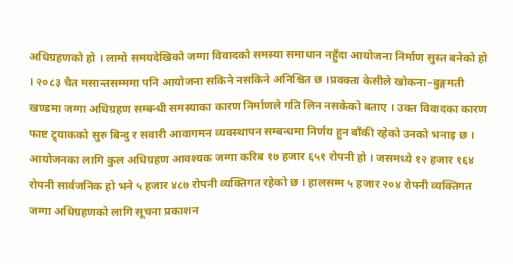अधिग्रहणको हो । लामो समयदेखिको जग्गा विवादको समस्या समाधान नहुँदा आयोजना निर्माण सुस्त बनेको हो । २०८३ चैत मसान्तसम्ममा पनि आयोजना सकिने नसकिने अनिश्चित छ ।प्रवक्ता केसीले खोकना–बुङ्गमती खण्डमा जग्गा अधिग्रहण सम्बन्धी समस्याका कारण निर्माणले गति लिन नसकेको बताए । उक्त विवादका कारण फाष्ट ट्र्याकको सुरु बिन्दु र सवारी आवागमन व्यवस्थापन सम्बन्धमा निर्णय हुन बाँकी रहेको उनको भनाइ छ ।
आयोजनका लागि कुल अधिग्रहण आवश्यक जग्गा करिब १७ हजार ६५१ रोपनी हो । जसमध्ये १२ हजार १६४ रोपनी सार्वजनिक हो भने ५ हजार ४८७ रोपनी व्यक्तिगत रहेको छ । हालसम्म ५ हजार २०४ रोपनी व्यक्तिगत जग्गा अधिग्रहणको लागि सूचना प्रकाशन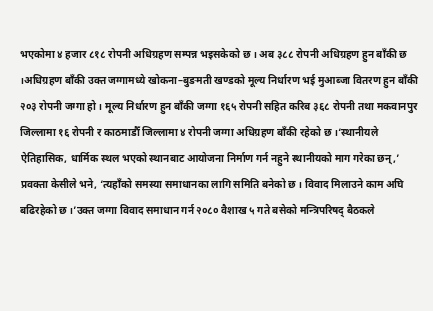भएकोमा ४ हजार ८१८ रोपनी अधिग्रहण सम्पन्न भइसकेको छ । अब ३८८ रोपनी अधिग्रहण हुन बाँकी छ ।अधिग्रहण बाँकी उक्त जग्गामध्ये खोकना–बुङमती खण्डको मूल्य निर्धारण भई मुआब्जा वितरण हुन बाँकी २०३ रोपनी जग्गा हो । मूल्य निर्धारण हुन बाँकी जग्गा १६५ रोपनी सहित करिब ३६८ रोपनी तथा मकवानपुर जिल्लामा १६ रोपनी र काठमाडौँ जिल्लामा ४ रोपनी जग्गा अधिग्रहण बाँकी रहेको छ ।‘स्थानीयले ऐतिहासिक, धार्मिक स्थल भएको स्थानबाट आयोजना निर्माण गर्न नहुने स्थानीयको माग गरेका छन्,’ प्रवक्ता केसीले भने, ‘त्यहाँको समस्या समाधानका लागि समिति बनेको छ । विवाद मिलाउने काम अघि बढिरहेको छ ।’उक्त जग्गा विवाद समाधान गर्न २०८० वैशाख ५ गते बसेको मन्त्रिपरिषद् बैठकले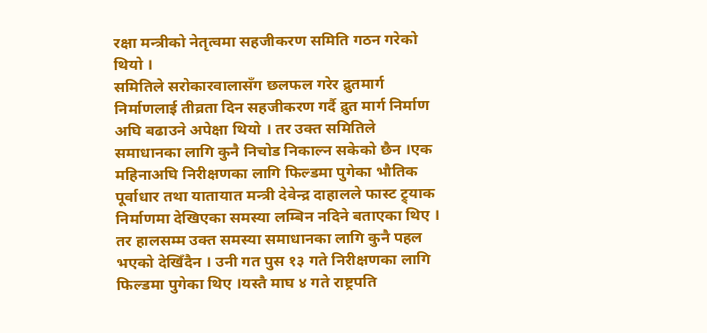रक्षा मन्त्रीको नेतृत्वमा सहजीकरण समिति गठन गरेको थियो ।
समितिले सरोकारवालासँग छलफल गरेर द्रुतमार्ग निर्माणलाई तीव्रता दिन सहजीकरण गर्दै द्रुत मार्ग निर्माण अघि बढाउने अपेक्षा थियो । तर उक्त समितिले समाधानका लागि कुनै निचोड निकाल्न सकेको छैन ।एक महिनाअघि निरीक्षणका लागि फिल्डमा पुगेका भौतिक पूर्वाधार तथा यातायात मन्त्री देवेन्द्र दाहालले फास्ट ट्र्याक निर्माणमा देखिएका समस्या लम्बिन नदिने बताएका थिए । तर हालसम्म उक्त समस्या समाधानका लागि कुनै पहल भएको देखिँदैन । उनी गत पुस १३ गते निरीक्षणका लागि फिल्डमा पुगेका थिए ।यस्तै माघ ४ गते राष्ट्रपति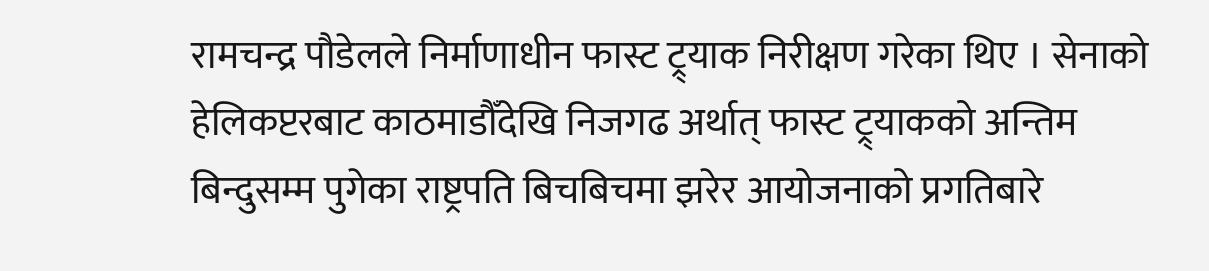रामचन्द्र पौडेलले निर्माणाधीन फास्ट ट्र्याक निरीक्षण गरेका थिए । सेनाको हेलिकप्टरबाट काठमाडौँदेखि निजगढ अर्थात् फास्ट ट्र्याकको अन्तिम बिन्दुसम्म पुगेका राष्ट्रपति बिचबिचमा झरेर आयोजनाको प्रगतिबारे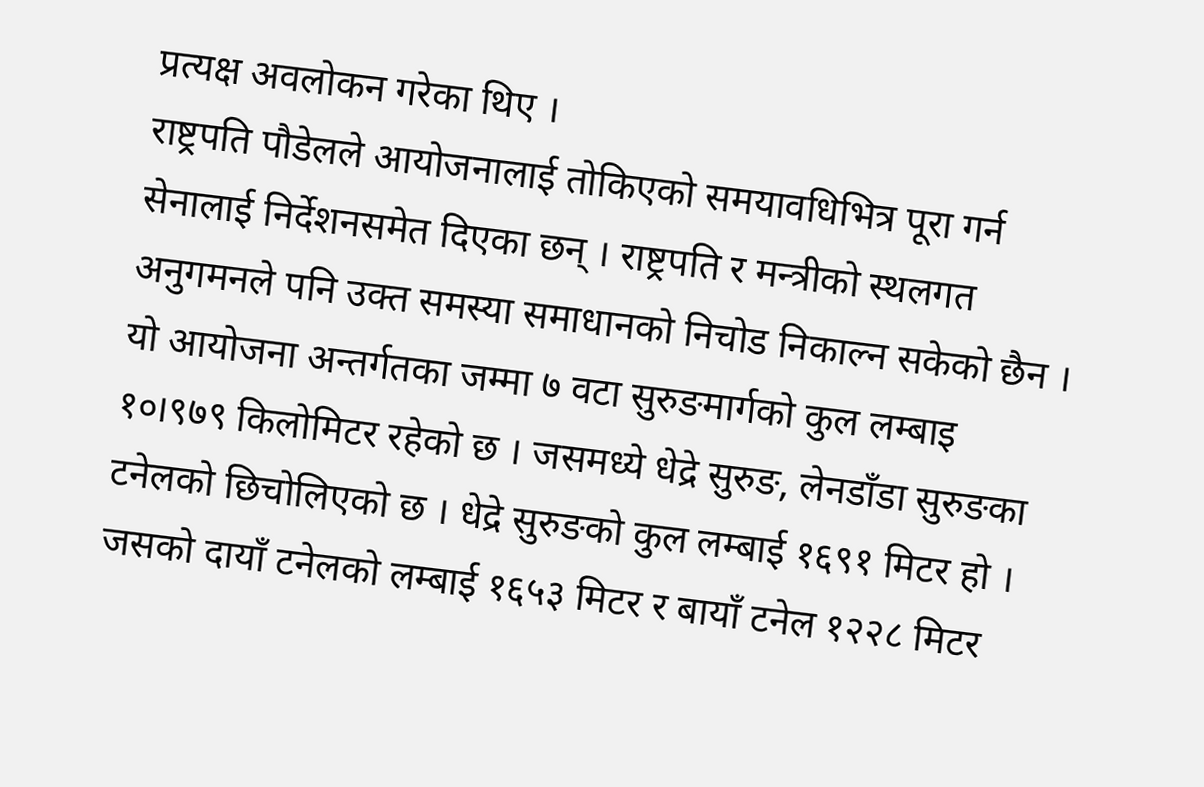प्रत्यक्ष अवलोकन गरेका थिए ।
राष्ट्रपति पौडेलले आयोजनालाई तोकिएको समयावधिभित्र पूरा गर्न सेनालाई निर्देशनसमेत दिएका छन् । राष्ट्रपति र मन्त्रीको स्थलगत अनुगमनले पनि उक्त समस्या समाधानको निचोड निकाल्न सकेको छैन । यो आयोजना अन्तर्गतका जम्मा ७ वटा सुरुङमार्गको कुल लम्बाइ १०।९७९ किलोमिटर रहेको छ । जसमध्ये धेद्रे सुरुङ, लेनडाँडा सुरुङका टनेलको छिचोलिएको छ । धेद्रे सुरुङको कुल लम्बाई १६९१ मिटर हो । जसको दायाँ टनेलको लम्बाई १६५३ मिटर र बायाँ टनेल १२२८ मिटर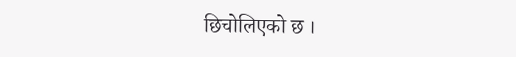छिचोलिएको छ ।